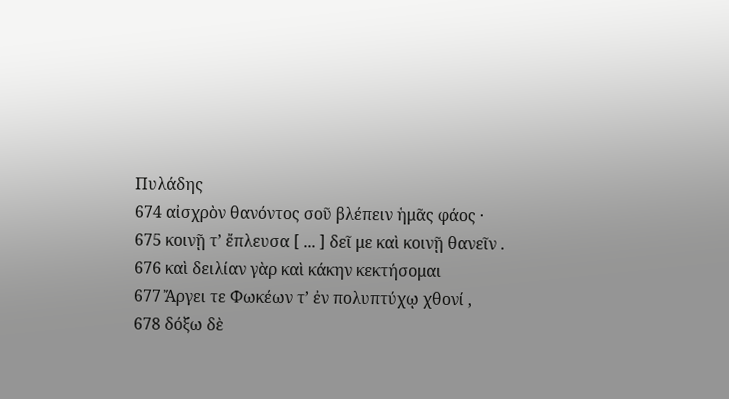Πυλάδης
674 αἰσχρὸν θανόντος σοῦ βλέπειν ἡμᾶς φάος ·
675 κοινῇ τ’ ἔπλευσα [ ... ] δεῖ με καὶ κοινῇ θανεῖν .
676 καὶ δειλίαν γὰρ καὶ κάκην κεκτήσομαι
677 Ἄργει τε Φωκέων τ’ ἐν πολυπτύχῳ χθονί ,
678 δόξω δὲ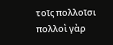τοῖς πολλοῖσι πολλοὶ γὰρ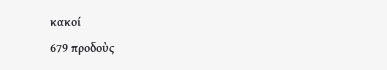κακοί
679 προδοὺς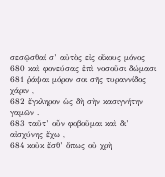σεσῷσθαί σ’ αὐτὸς εἰς οἴκους μόνος
680 καὶ φονεύσας ἐπὶ νοσοῦσι δώμασι
681 ῥάψαι μόρον σοι σῆς τυραννίδος χάριν ,
682 ἔγκληρον ὡς δὴ σὴν κασιγνήτην γαμῶν .
683 ταῦτ’ οὖν φοβοῦμαι καὶ δι’ αἰσχύνης ἔχω ,
684 κοὐκ ἔσθ’ ὅπως οὐ χρὴ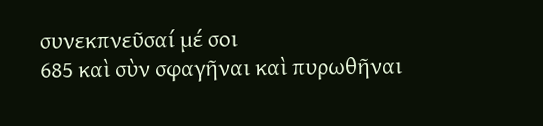συνεκπνεῦσαί μέ σοι
685 καὶ σὺν σφαγῆναι καὶ πυρωθῆναι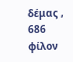δέμας ,
686 φίλον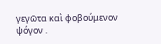γεγῶτα καὶ φοβούμενον ψόγον .